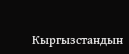Кыргызстандын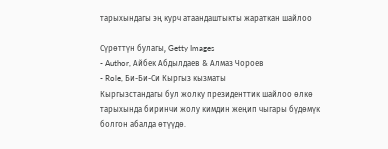тарыхындагы эң курч атаандаштыкты жараткан шайлоо

Сүрөттүн булагы, Getty Images
- Author, Айбек Абдылдаев & Алмаз Чороев
- Role, Би-Би-Си Кыргыз кызматы
Кыргызстандагы бул жолку президенттик шайлоо өлкө тарыхында биринчи жолу кимдин жеңип чыгары бүдөмүк болгон абалда өтүүдө.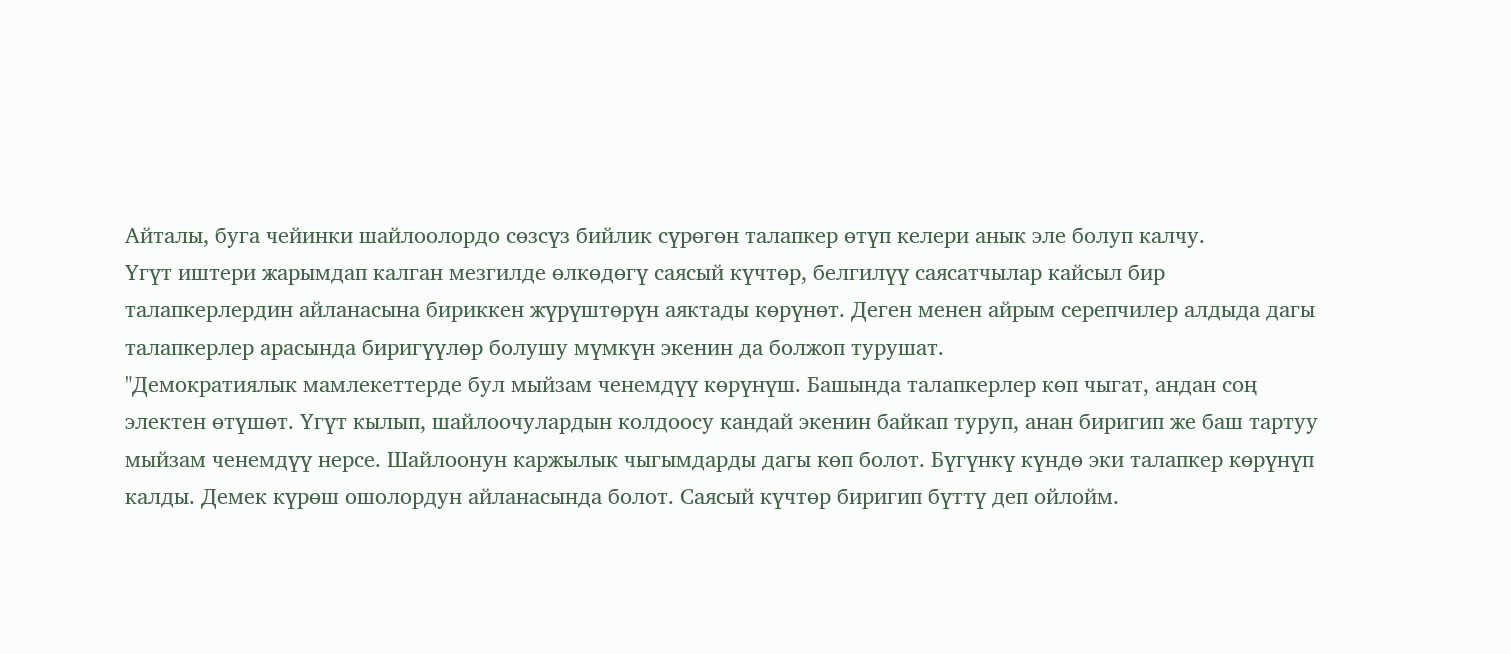Айталы, буга чейинки шайлоолордо сөзсүз бийлик сүрөгөн талапкер өтүп келери анык эле болуп калчу.
Үгүт иштери жарымдап калган мезгилде өлкөдөгү саясый күчтөр, белгилүү саясатчылар кайсыл бир талапкерлердин айланасына бириккен жүрүштөрүн аяктады көрүнөт. Деген менен айрым серепчилер алдыда дагы талапкерлер арасында биригүүлөр болушу мүмкүн экенин да болжоп турушат.
"Демократиялык мамлекеттерде бул мыйзам ченемдүү көрүнүш. Башында талапкерлер көп чыгат, андан соң электен өтүшөт. Үгүт кылып, шайлоочулардын колдоосу кандай экенин байкап туруп, анан биригип же баш тартуу мыйзам ченемдүү нерсе. Шайлоонун каржылык чыгымдарды дагы көп болот. Бүгүнкү күндө эки талапкер көрүнүп калды. Демек күрөш ошолордун айланасында болот. Саясый күчтөр биригип бүттү деп ойлойм.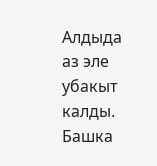Алдыда аз эле убакыт калды. Башка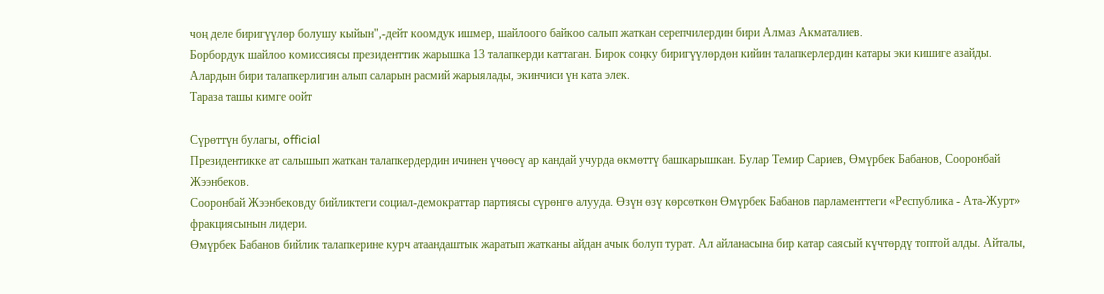чоң деле биригүүлөр болушу кыйын",-дейт коомдук ишмер, шайлоого байкоо салып жаткан серепчилердин бири Алмаз Акматалиев.
Борбордук шайлоо комиссиясы президенттик жарышка 13 талапкерди каттаган. Бирок соңку биригүүлөрдөн кийин талапкерлердин катары эки кишиге азайды. Алардын бири талапкерлигин алып саларын расмий жарыялады, экинчиси үн ката элек.
Тараза ташы кимге оойт

Сүрөттүн булагы, official
Президентикке ат салышып жаткан талапкердердин ичинен үчөөсү ар кандай учурда өкмөттү башкарышкан. Булар Темир Сариев, Өмүрбек Бабанов, Сооронбай Жээнбеков.
Сооронбай Жээнбековду бийликтеги социал-демократтар партиясы сүрөнгө алууда. Өзүн өзү көрсөткөн Өмүрбек Бабанов парламенттеги «Республика - Ата-Журт» фракциясынын лидери.
Өмүрбек Бабанов бийлик талапкерине курч атаандаштык жаратып жатканы айдан ачык болуп турат. Ал айланасына бир катар саясый күчтөрдү топтой алды. Айталы,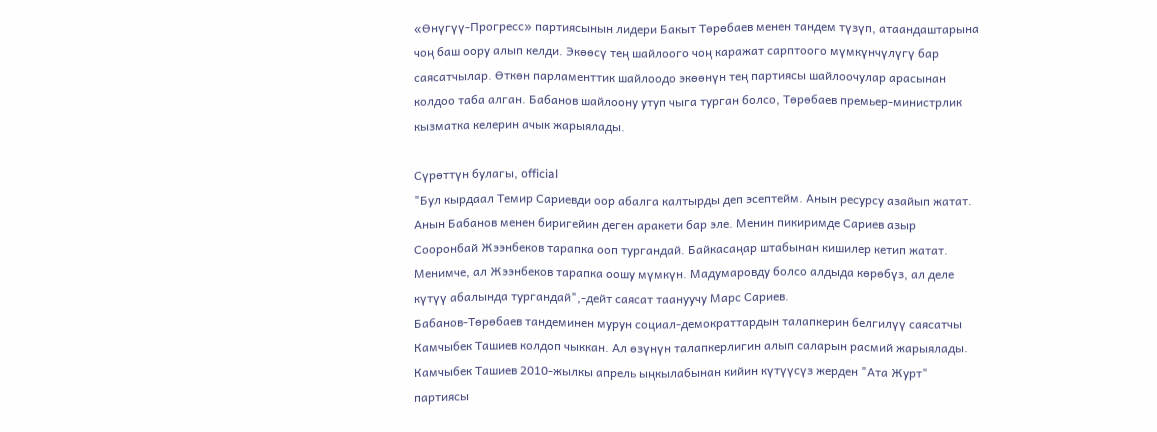«Өнүгүү-Прогресс» партиясынын лидери Бакыт Төрөбаев менен тандем түзүп, атаандаштарына чоң баш оору алып келди. Экөөсү тең шайлоого чоң каражат сарптоого мүмкүнчүлүгү бар саясатчылар. Өткөн парламенттик шайлоодо экөөнүн тең партиясы шайлоочулар арасынан колдоо таба алган. Бабанов шайлоону утуп чыга турган болсо, Төрөбаев премьер-министрлик кызматка келерин ачык жарыялады.

Сүрөттүн булагы, official
"Бул кырдаал Темир Сариевди оор абалга калтырды деп эсептейм. Анын ресурсу азайып жатат. Анын Бабанов менен биригейин деген аракети бар эле. Менин пикиримде Сариев азыр Сооронбай Жээнбеков тарапка ооп тургандай. Байкасаңар штабынан кишилер кетип жатат. Менимче, ал Жээнбеков тарапка оошу мүмкүн. Мадумаровду болсо алдыда көрөбүз, ал деле күтүү абалында тургандай",-дейт саясат таануучу Марс Сариев.
Бабанов-Төрөбаев тандеминен мурун социал-демократтардын талапкерин белгилүү саясатчы Камчыбек Ташиев колдоп чыккан. Ал өзүнүн талапкерлигин алып саларын расмий жарыялады. Камчыбек Ташиев 2010-жылкы апрель ыңкылабынан кийин күтүүсүз жерден "Ата Журт" партиясы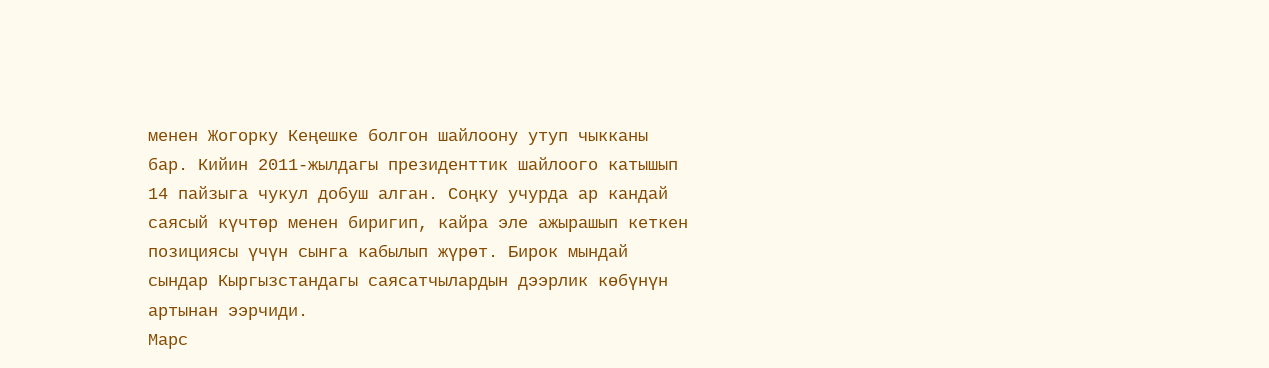менен Жогорку Кеңешке болгон шайлоону утуп чыкканы бар. Кийин 2011-жылдагы президенттик шайлоого катышып 14 пайзыга чукул добуш алган. Соңку учурда ар кандай саясый күчтөр менен биригип, кайра эле ажырашып кеткен позициясы үчүн сынга кабылып жүрөт. Бирок мындай сындар Кыргызстандагы саясатчылардын дээрлик көбүнүн артынан ээрчиди.
Марс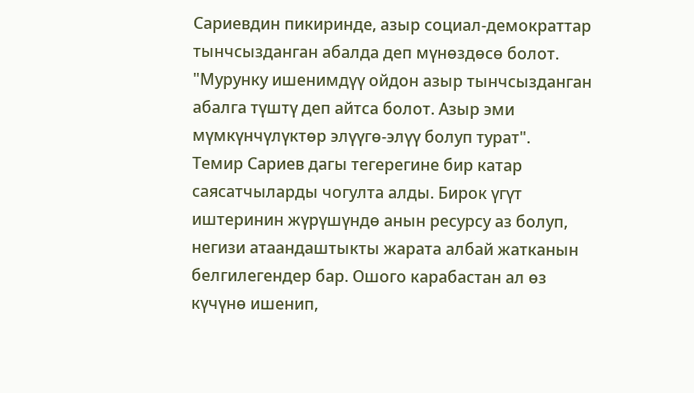Сариевдин пикиринде, азыр социал-демократтар тынчсызданган абалда деп мүнөздөсө болот. "Мурунку ишенимдүү ойдон азыр тынчсызданган абалга түштү деп айтса болот. Азыр эми мүмкүнчүлүктөр элүүгө-элүү болуп турат".
Темир Сариев дагы тегерегине бир катар саясатчыларды чогулта алды. Бирок үгүт иштеринин жүрүшүндө анын ресурсу аз болуп, негизи атаандаштыкты жарата албай жатканын белгилегендер бар. Ошого карабастан ал өз күчүнө ишенип,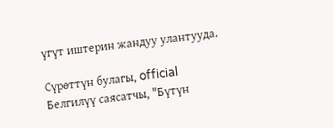үгүт иштерин жандуу улантууда.

Сүрөттүн булагы, official
Белгилүү саясатчы, "Бүтүн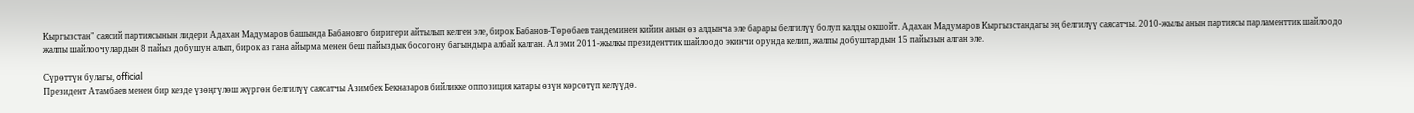Кыргызстан" саясий партиясынын лидери Адахан Мадумаров башында Бабановго биригери айтылып келген эле, бирок Бабанов-Төрөбаев тандеминен кийин анын өз алдынча эле барары белгилүү болуп калды окшойт. Адахан Мадумаров Кыргызстандагы эң белгилүү саясатчы. 2010-жылы анын партиясы парламенттик шайлоодо жалпы шайлоочулардын 8 пайыз добушун алып, бирок аз гана айырма менен беш пайыздык босогону багындыра албай калган. Ал эми 2011-жылкы президенттик шайлоодо экинчи орунда келип, жалпы добуштардын 15 пайызын алган эле.

Сүрөттүн булагы, official
Президент Атамбаев менен бир кезде үзөңгүлөш жүргөн белгилүү саясатчы Азимбек Бекназаров бийликке оппозиция катары өзүн көрсөтүп келүүдө.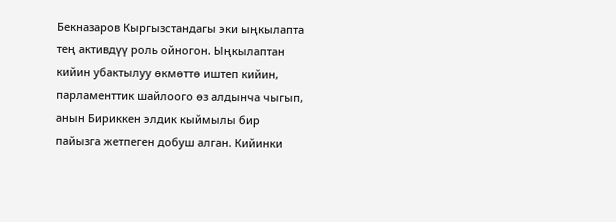Бекназаров Кыргызстандагы эки ыңкылапта тең активдүү роль ойногон. Ыңкылаптан кийин убактылуу өкмөттө иштеп кийин, парламенттик шайлоого өз алдынча чыгып, анын Бириккен элдик кыймылы бир пайызга жетпеген добуш алган. Кийинки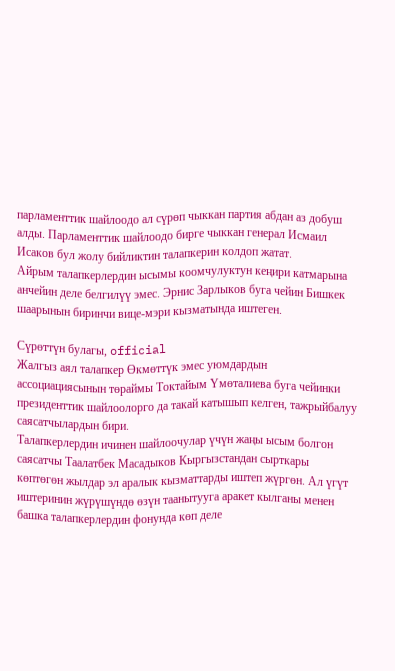парламенттик шайлоодо ал сүрөп чыккан партия абдан аз добуш алды. Парламенттик шайлоодо бирге чыккан генерал Исмаил Исаков бул жолу бийликтин талапкерин колдоп жатат.
Айрым талапкерлердин ысымы коомчулуктун кеңири катмарына анчейин деле белгилүү эмес. Эрнис Зарлыков буга чейин Бишкек шаарынын биринчи вице-мэри кызматында иштеген.

Сүрөттүн булагы, official
Жалгыз аял талапкер Өкмөттүк эмес уюмдардын ассоциациясынын төраймы Токтайым Үмөталиева буга чейинки президенттик шайлоолорго да такай катышып келген, тажрыйбалуу саясатчылардын бири.
Талапкерлердин ичинен шайлоочулар үчүн жаңы ысым болгон саясатчы Таалатбек Масадыков Кыргызстандан сырткары көптөгөн жылдар эл аралык кызматтарды иштеп жүргөн. Ал үгүт иштеринин жүрүшүндө өзүн таанытууга аракет кылганы менен башка талапкерлердин фонунда көп деле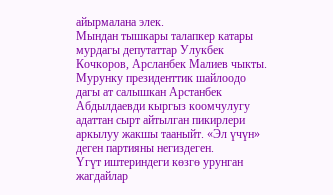айырмалана элек.
Мындан тышкары талапкер катары мурдагы депутаттар Улукбек Кочкоров, Арсланбек Малиев чыкты.
Мурунку президенттик шайлоодо дагы ат салышкан Арстанбек Абдылдаевди кыргыз коомчулугу адаттан сырт айтылган пикирлери аркылуу жакшы тааныйт. «Эл үчүн» деген партияны негиздеген.
Үгүт иштериндеги көзгө урунган жагдайлар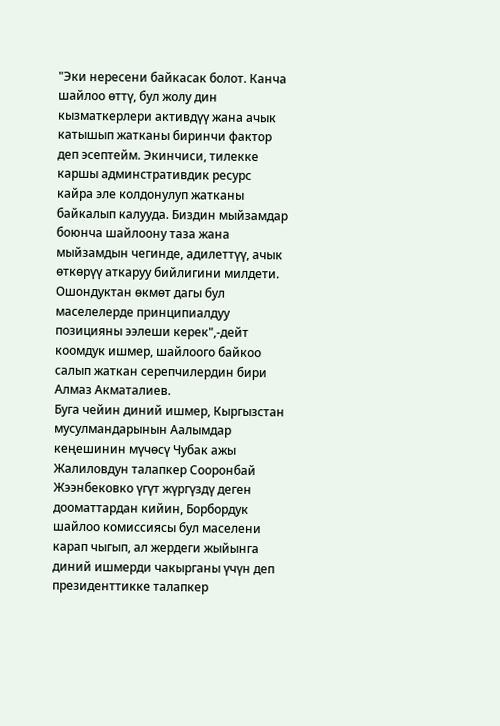"Эки нересени байкасак болот. Канча шайлоо өттү, бул жолу дин кызматкерлери активдүү жана ачык катышып жатканы биринчи фактор деп эсептейм. Экинчиси, тилекке каршы админстративдик ресурс кайра эле колдонулуп жатканы байкалып калууда. Биздин мыйзамдар боюнча шайлоону таза жана мыйзамдын чегинде, адилеттүү, ачык өткөрүү аткаруу бийлигини милдети. Ошондуктан өкмөт дагы бул маселелерде принципиалдуу позицияны ээлеши керек",-дейт коомдук ишмер, шайлоого байкоо салып жаткан серепчилердин бири Алмаз Акматалиев.
Буга чейин диний ишмер, Кыргызстан мусулмандарынын Аалымдар кеңешинин мүчөсү Чубак ажы Жалиловдун талапкер Сооронбай Жээнбековко үгүт жүргүздү деген дооматтардан кийин, Борбордук шайлоо комиссиясы бул маселени карап чыгып, ал жердеги жыйынга диний ишмерди чакырганы үчүн деп президенттикке талапкер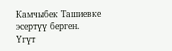Камчыбек Ташиевке эсертүү берген.
Үгүт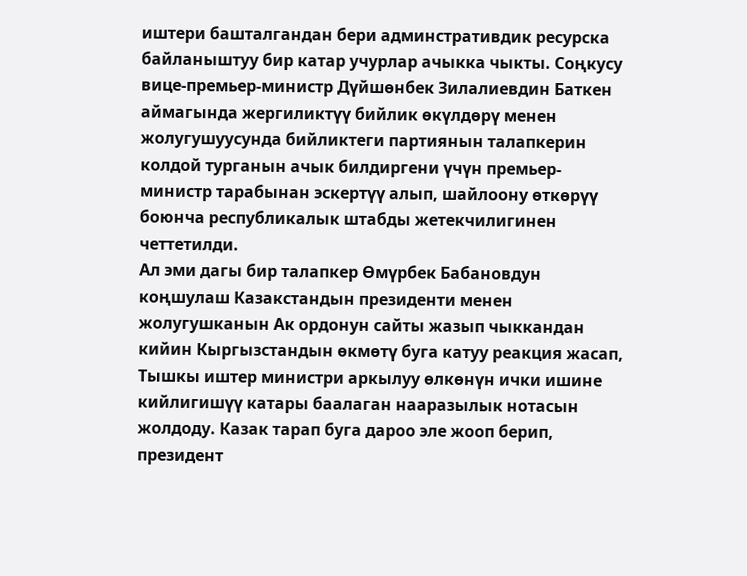иштери башталгандан бери админстративдик ресурска байланыштуу бир катар учурлар ачыкка чыкты. Соңкусу вице-премьер-министр Дүйшөнбек Зилалиевдин Баткен аймагында жергиликтүү бийлик өкүлдөрү менен жолугушуусунда бийликтеги партиянын талапкерин колдой турганын ачык билдиргени үчүн премьер-министр тарабынан эскертүү алып, шайлоону өткөрүү боюнча республикалык штабды жетекчилигинен четтетилди.
Ал эми дагы бир талапкер Өмүрбек Бабановдун коңшулаш Казакстандын президенти менен жолугушканын Ак ордонун сайты жазып чыккандан кийин Кыргызстандын өкмөтү буга катуу реакция жасап, Тышкы иштер министри аркылуу өлкөнүн ички ишине кийлигишүү катары баалаган нааразылык нотасын жолдоду. Казак тарап буга дароо эле жооп берип, президент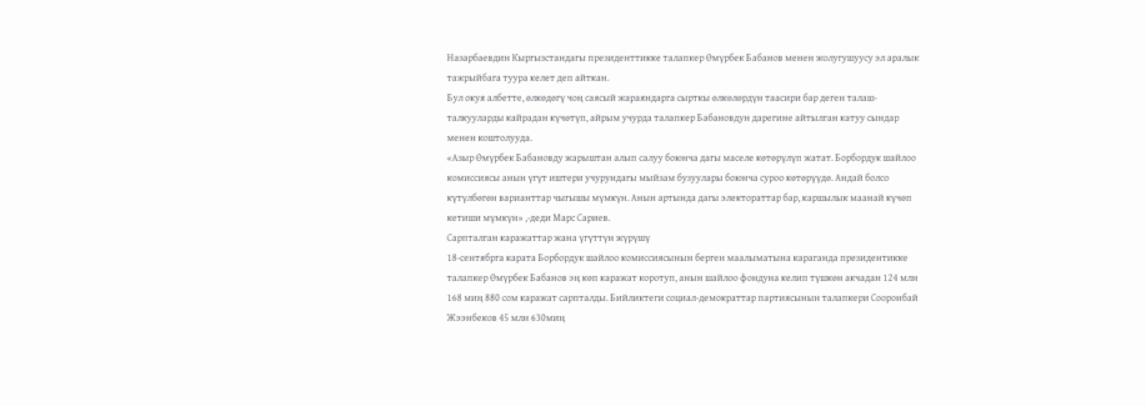Назарбаевдин Кыргызстандагы президенттикке талапкер Ѳмүрбек Бабанов менен жолугушуусу эл аралык тажрыйбага туура келет деп айткан.
Бул окуя албетте, өлкөдөгү чоң саясый жараяндарга сырткы өлкөлөрдүн таасири бар деген талаш-талкууларды кайрадан күчөтүп, айрым учурда талапкер Бабановдун дарегине айтылган катуу сындар менен коштолууда.
«Азыр Өмүрбек Бабановду жарыштан алып салуу боюнча дагы маселе көтөрүлүп жатат. Борбордук шайлоо комиссиясы анын үгүт иштери учурундагы мыйзам бузуулары боюнча суроо көтөрүүдө. Андай болсо күтүлбөгөн варианттар чыгышы мүмкүн. Анын артында дагы электораттар бар, каршылык маанай күчөп кетиши мүмкүн» ,-деди Марс Сариев.
Сарпталган каражаттар жана үгүттүн жүрүшү
18-сентябрга карата Борбордук шайлоо комиссиясынын берген маалыматына караганда президентикке талапкер Өмүрбек Бабанов эң көп каражат коротуп, анын шайлоо фондуна келип түшкөн акчадан 124 млн 168 миң 880 сом каражат сарпталды. Бийликтеги социал-демократтар партиясынын талапкери Сооронбай Жээнбеков 45 млн 630миң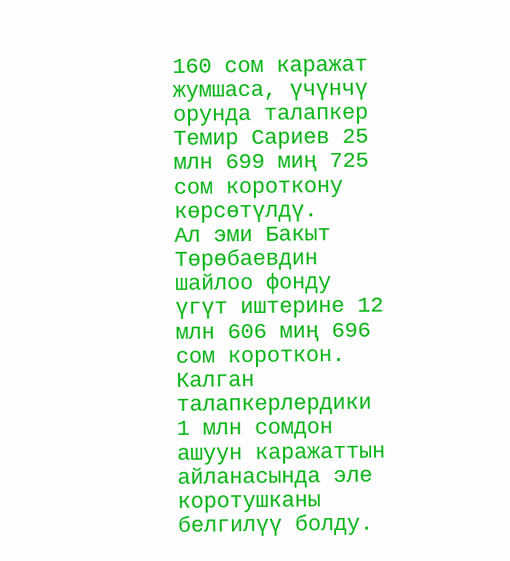160 сом каражат жумшаса, үчүнчү орунда талапкер Темир Сариев 25 млн 699 миң 725 сом короткону көрсөтүлдү.
Ал эми Бакыт Төрөбаевдин шайлоо фонду үгүт иштерине 12 млн 606 миң 696 сом короткон. Калган талапкерлердики 1 млн сомдон ашуун каражаттын айланасында эле коротушканы белгилүү болду.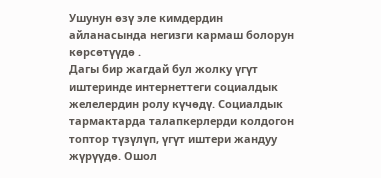Ушунун өзү эле кимдердин айланасында негизги кармаш болорун көрсөтүүдө .
Дагы бир жагдай бул жолку үгүт иштеринде интернеттеги социалдык желелердин ролу күчөдү. Социалдык тармактарда талапкерлерди колдогон топтор түзүлүп, үгүт иштери жандуу жүрүүдө. Ошол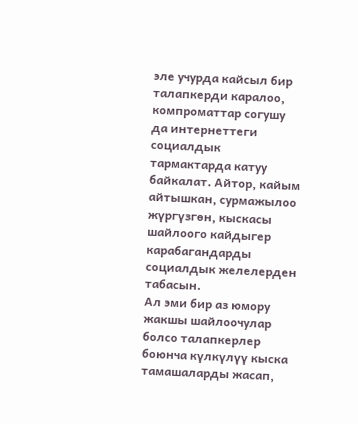эле учурда кайсыл бир талапкерди каралоо, компроматтар согушу да интернеттеги социалдык тармактарда катуу байкалат. Айтор, кайым айтышкан, сурмажылоо жүргүзгөн, кыскасы шайлоого кайдыгер карабагандарды социалдык желелерден табасын.
Ал эми бир аз юмору жакшы шайлоочулар болсо талапкерлер боюнча күлкүлүү кыска тамашаларды жасап,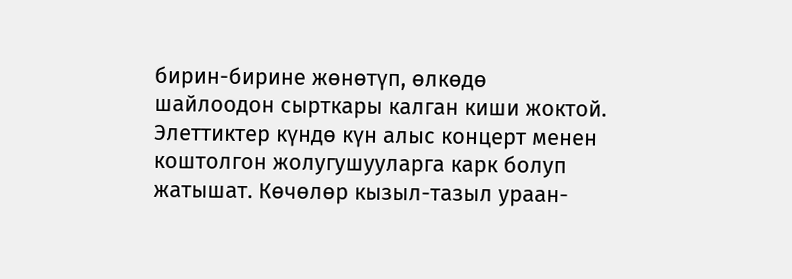бирин-бирине жөнөтүп, өлкөдө шайлоодон сырткары калган киши жоктой. Элеттиктер күндө күн алыс концерт менен коштолгон жолугушууларга карк болуп жатышат. Көчөлөр кызыл-тазыл ураан-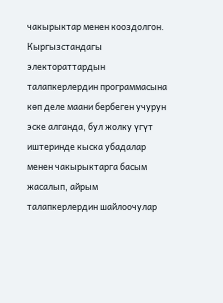чакырыктар менен кооздолгон.
Кыргызстандагы электораттардын талапкерлердин программасына көп деле маани бербеген учурун эске алганда, бул жолку үгүт иштеринде кыска убадалар менен чакырыктарга басым жасалып, айрым талапкерлердин шайлоочулар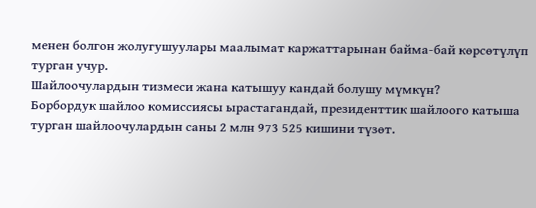менен болгон жолугушуулары маалымат каржаттарынан байма-бай көрсөтүлүп турган учур.
Шайлоочулардын тизмеси жана катышуу кандай болушу мүмкүн?
Борбордук шайлоо комиссиясы ырастагандай, президенттик шайлоого катыша турган шайлоочулардын саны 2 млн 973 525 кишини түзөт.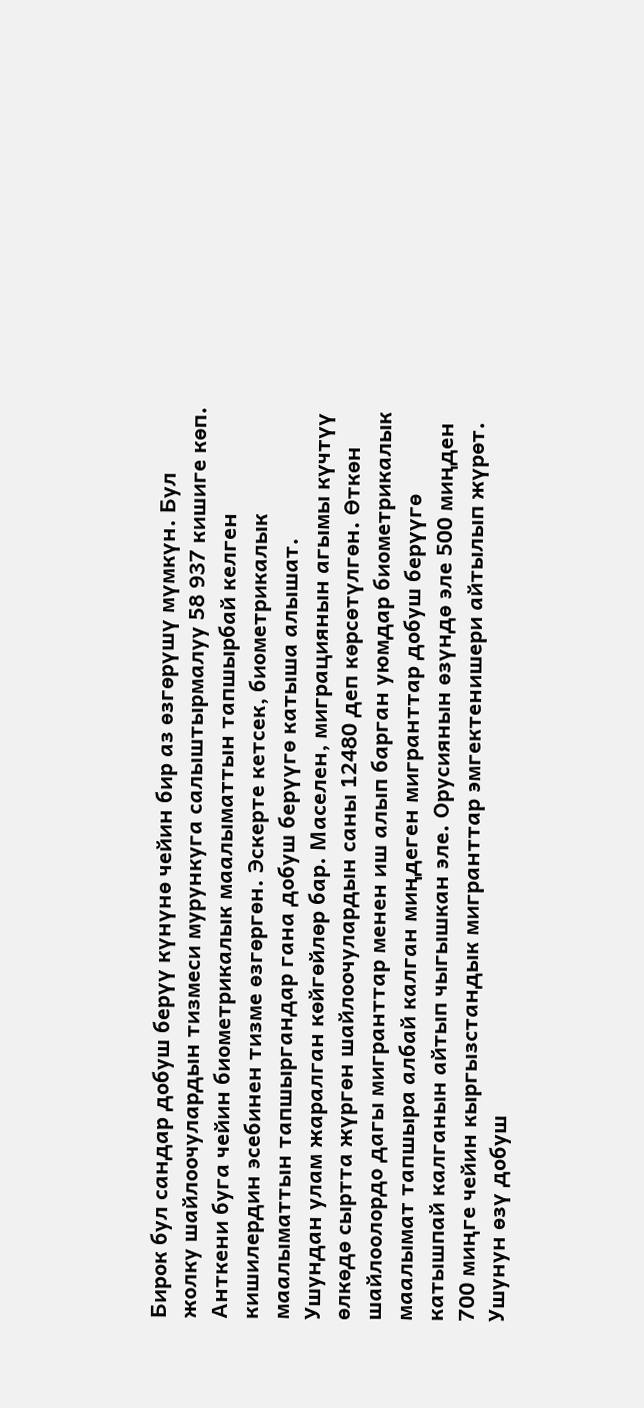Бирок бул сандар добуш берүү күнүнө чейин бир аз өзгөрүшү мүмкүн. Бул жолку шайлоочулардын тизмеси мурункуга салыштырмалуу 58 937 кишиге көп.
Анткени буга чейин биометрикалык маалыматтын тапшырбай келген кишилердин эсебинен тизме өзгөргөн. Эскерте кетсек, биометрикалык маалыматтын тапшыргандар гана добуш берүүгө катыша алышат.
Ушундан улам жаралган көйгөйлөр бар. Маселен, миграциянын агымы күчтүү өлкөдө сыртта жүргөн шайлоочулардын саны 12480 деп көрсөтүлгөн. Өткөн шайлоолордо дагы мигранттар менен иш алып барган уюмдар биометрикалык маалымат тапшыра албай калган миңдеген мигранттар добуш берүүгө катышпай калганын айтып чыгышкан эле. Орусиянын өзүндө эле 500 миңден 700 миңге чейин кыргызстандык мигранттар эмгектенишери айтылып жүрөт.
Ушунун өзү добуш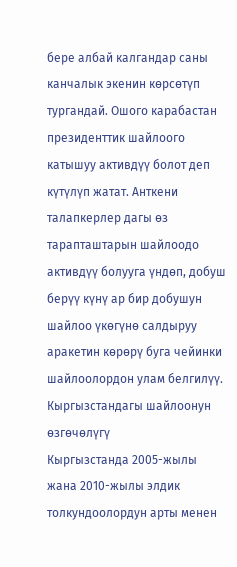бере албай калгандар саны канчалык экенин көрсөтүп тургандай. Ошого карабастан президенттик шайлоого катышуу активдүү болот деп күтүлүп жатат. Анткени талапкерлер дагы өз тарапташтарын шайлоодо активдүү болууга үндөп, добуш берүү күнү ар бир добушун шайлоо үкөгүнө салдыруу аракетин көрөрү буга чейинки шайлоолордон улам белгилүү.
Кыргызстандагы шайлоонун өзгөчөлүгү
Кыргызстанда 2005-жылы жана 2010-жылы элдик толкундоолордун арты менен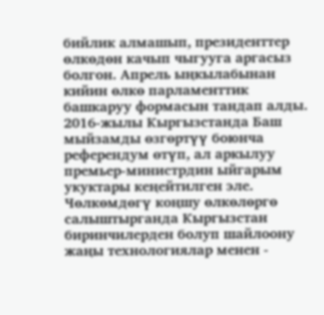бийлик алмашып, президенттер өлкөдөн качып чыгууга аргасыз болгон. Апрель ыңкылабынан кийин өлкө парламенттик башкаруу формасын тандап алды. 2016-жылы Кыргызстанда Баш мыйзамды өзгөртүү боюнча референдум өтүп, ал аркылуу премьер-министрдин ыйгарым укуктары кеңейтилген эле.
Чөлкөмдөгү коңшу өлкөлөргө салыштырганда Кыргызстан биринчилерден болуп шайлоону жаңы технологиялар менен -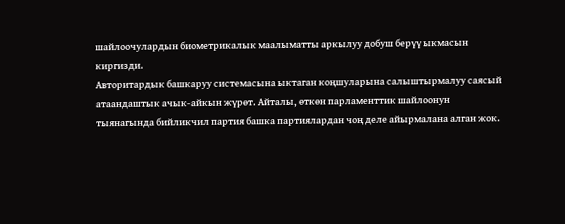шайлоочулардын биометрикалык маалыматты аркылуу добуш берүү ыкмасын киргизди.
Авторитардык башкаруу системасына ыктаган коңшуларына салыштырмалуу саясый атаандаштык ачык-айкын жүрөт. Айталы, өткөн парламенттик шайлоонун тыянагында бийликчил партия башка партиялардан чоң деле айырмалана алган жок.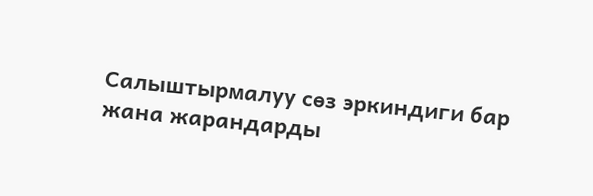Салыштырмалуу сөз эркиндиги бар жана жарандарды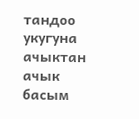тандоо укугуна ачыктан ачык басым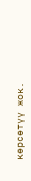көрсөтүү жок.